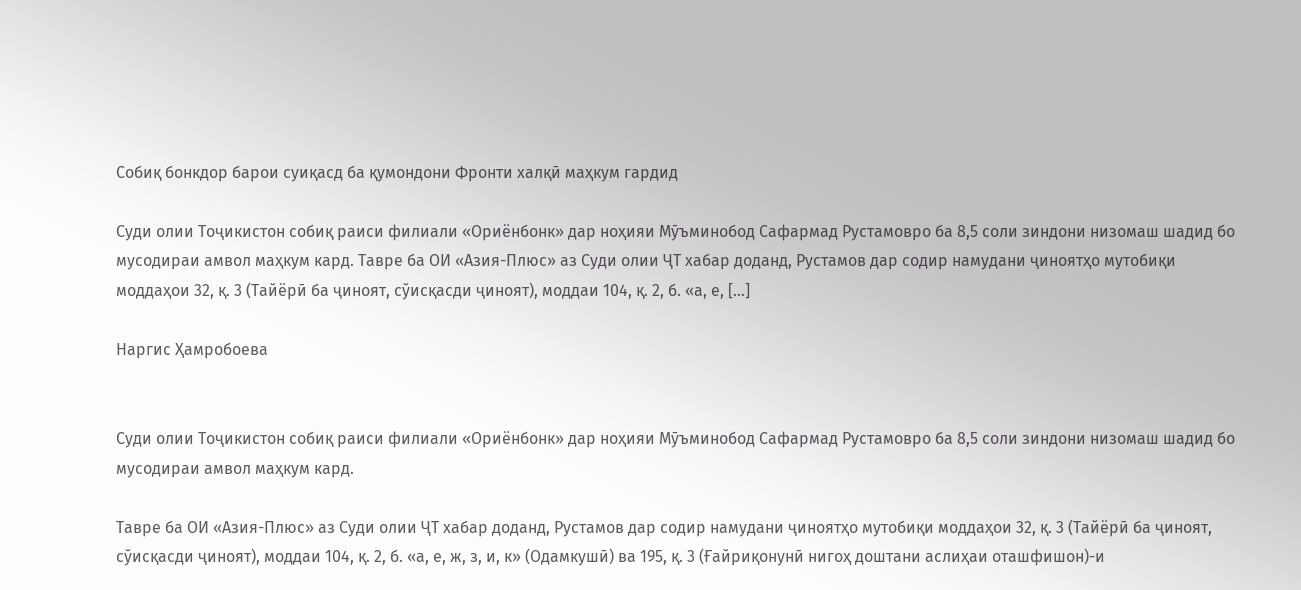Собиқ бонкдор барои суиқасд ба қумондони Фронти халқӣ маҳкум гардид

Суди олии Тоҷикистон собиқ раиси филиали «Ориёнбонк» дар ноҳияи Мӯъминобод Сафармад Рустамовро ба 8,5 соли зиндони низомаш шадид бо мусодираи амвол маҳкум кард. Тавре ба ОИ «Азия-Плюс» аз Суди олии ҶТ хабар доданд, Рустамов дар содир намудани ҷиноятҳо мутобиқи моддаҳои 32, қ. 3 (Тайёрӣ ба ҷиноят, сўисқасди ҷиноят), моддаи 104, қ. 2, б. «а, е, […]

Наргис Ҳамробоева


Суди олии Тоҷикистон собиқ раиси филиали «Ориёнбонк» дар ноҳияи Мӯъминобод Сафармад Рустамовро ба 8,5 соли зиндони низомаш шадид бо мусодираи амвол маҳкум кард.

Тавре ба ОИ «Азия-Плюс» аз Суди олии ҶТ хабар доданд, Рустамов дар содир намудани ҷиноятҳо мутобиқи моддаҳои 32, қ. 3 (Тайёрӣ ба ҷиноят, сўисқасди ҷиноят), моддаи 104, қ. 2, б. «а, е, ж, з, и, к» (Одамкушӣ) ва 195, қ. 3 (Ғайриқонунӣ нигоҳ доштани аслиҳаи оташфишон)-и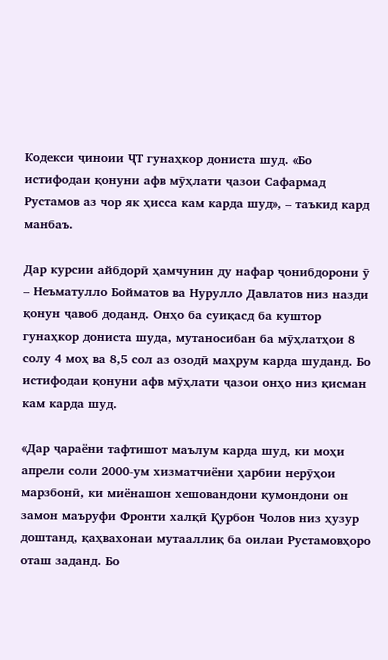Кодекси ҷиноии ҶТ гунаҳкор дониста шуд. «Бо истифодаи қонуни афв мӯҳлати ҷазои Сафармад Рустамов аз чор як ҳисса кам карда шуд», – таъкид кард манбаъ.

Дар курсии айбдорӣ ҳамчунин ду нафар ҷонибдорони ӯ – Неъматулло Бойматов ва Нурулло Давлатов низ назди қонун ҷавоб доданд. Онҳо ба суиқасд ба куштор гунаҳкор дониста шуда, мутаносибан ба мӯҳлатҳои 8 солу 4 моҳ ва 8,5 сол аз озодӣ маҳрум карда шуданд. Бо истифодаи қонуни афв мӯҳлати ҷазои онҳо низ қисман кам карда шуд.

«Дар ҷараёни тафтишот маълум карда шуд, ки моҳи апрели соли 2000-ум хизматчиёни ҳарбии нерӯҳои марзбонӣ, ки миёнашон хешовандони қумондони он замон маъруфи Фронти халқӣ Қурбон Чолов низ ҳузур доштанд, қаҳвахонаи мутааллиқ ба оилаи Рустамовҳоро оташ заданд. Бо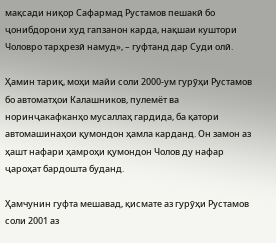мақсади ниқор Сафармад Рустамов пешакӣ бо ҷонибдорони худ гапзанон карда, нақшаи куштори Чоловро тарҳрезӣ намуд», – гуфтанд дар Суди олӣ.

Ҳамин тариқ, моҳи майи соли 2000-ум гурӯҳи Рустамов бо автоматҳои Калашников, пулемёт ва норинҷакафканҳо мусаллаҳ гардида, ба қатори автомашинаҳои қумондон ҳамла карданд. Он замон аз ҳашт нафари ҳамроҳи қумондон Чолов ду нафар ҷароҳат бардошта буданд.

Ҳамчунин гуфта мешавад, қисмате аз гурӯҳи Рустамов соли 2001 аз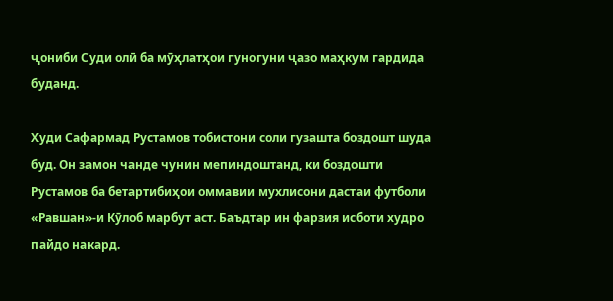ҷониби Суди олӣ ба мӯҳлатҳои гуногуни ҷазо маҳкум гардида буданд.

Худи Сафармад Рустамов тобистони соли гузашта боздошт шуда буд. Он замон чанде чунин мепиндоштанд, ки боздошти Рустамов ба бетартибиҳои оммавии мухлисони дастаи футболи «Равшан»-и Кӯлоб марбут аст. Баъдтар ин фарзия исботи худро пайдо накард.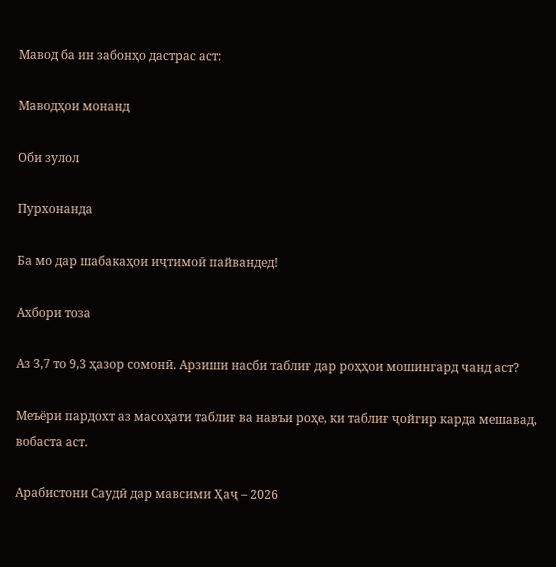Мавод ба ин забонҳо дастрас аст:

Маводҳои монанд

Оби зулол

Пурхонанда

Ба мо дар шабакаҳои иҷтимоӣ пайвандед!

Ахбори тоза

Аз 3,7 то 9,3 ҳазор сомонӣ. Арзиши насби таблиғ дар роҳҳои мошингард чанд аст?

Меъёри пардохт аз масоҳати таблиғ ва навъи роҳе, ки таблиғ ҷойгир карда мешавад, вобаста аст.

Арабистони Саудӣ дар мавсими Ҳаҷ – 2026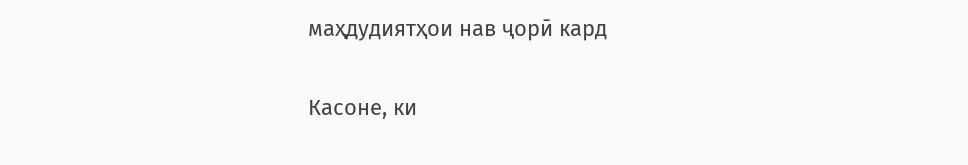маҳдудиятҳои нав ҷорӣ кард

Касоне, ки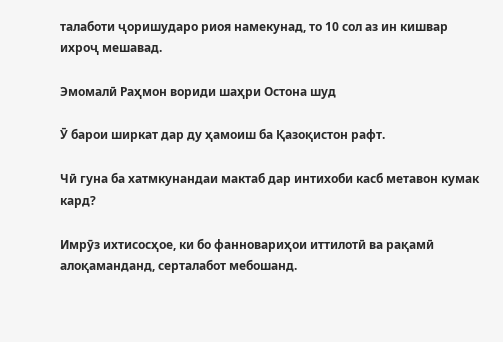талаботи ҷоришударо риоя намекунад, то 10 сол аз ин кишвар ихроҷ мешавад.

Эмомалӣ Раҳмон вориди шаҳри Остона шуд

Ӯ барои ширкат дар ду ҳамоиш ба Қазоқистон рафт.

Чӣ гуна ба хатмкунандаи мактаб дар интихоби касб метавон кумак кард?

Имрӯз ихтисосҳое, ки бо фанновариҳои иттилотӣ ва рақамӣ алоқаманданд, серталабот мебошанд.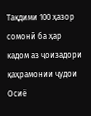Тақдими 100 ҳазор сомонӣ ба ҳар кадом аз ҷоизадори қаҳрамонии ҷудои Осиё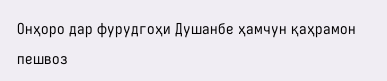Онҳоро дар фурудгоҳи Душанбе ҳамчун қаҳрамон пешвоз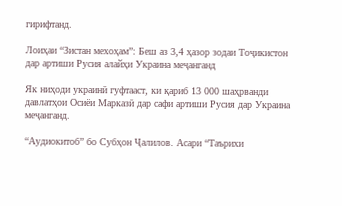гирифтанд.

Лоиҳаи “Зистан мехоҳам”: Беш аз 3,4 ҳазор зодаи Тоҷикистон дар артиши Русия алайҳи Украина меҷанганд

Як ниҳоди украинӣ гуфтааст, ки қариб 13 000 шаҳрванди давлатҳои Осиёи Марказӣ дар сафи артиши Русия дар Украина меҷанганд.

“Аудиокитоб” бо Субҳон Ҷалилов. Асари “Таърихи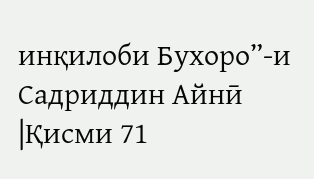инқилоби Бухоро”-и Садриддин Айнӣ |Қисми 71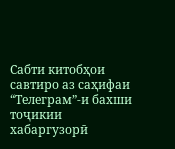Cабти китобҳои савтиро аз саҳифаи “Телеграм”-и бахши тоҷикии хабаргузорӣ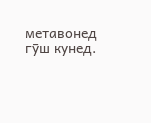метавонед гӯш кунед.